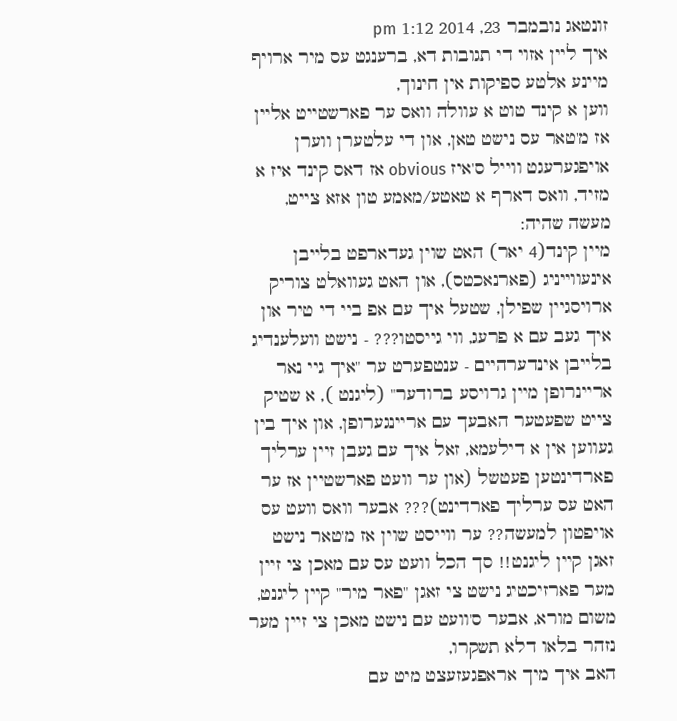זונטאג נובמבר 23, 2014 1:12 pm
איך ליין אזוי די תגובות דא, ברענגט עס מיר ארויף מיינע אלטע ספיקות אין חינוך,
ווען א קינד טוט א עוולה וואס ער פארשטייט אליין אז מ'טאר עס נישט טאן, און די עלטערן ווערן אויפגערעגט ווייל ס'איז obvious אז דאס קינד איז א מזיד, וואס דארף א טאטע/מאמע טון אזא צייט,
מעשה שהיה:
מיין קינד(4 יאר) האט שוין געדארפט בלייבן אינעווייניג (פארנאכטס), און האט געוואלט צוריק ארויסגיין שפילן, שטעל איך עם אפ ביי די טיר און איך געב עם א פרעג, ווי גייסטו??? - נישט וועלענדיג בלייבן אינדערהיים - ענטפערט ער "איך גיי נאר אריינרופן מיין גרויסע ברודער" (ליגנט ), א שטיק צייט שפעטער האבעך עם אריינגערופן, און איך בין געווען אין א דילעמא, זאל איך עם געבן זיין ערליך פארדינטען פעטשל (און ער וועט פארשטיין אז ער האט עס ערליך פארדינט)??? אבער וואס וועט עס אויפטון למעשה?? ער ווייסט שוין אז מ'טאר נישט זאגן קיין ליגנט!! סך הכל וועט עס עם מאכן צי זיין מער פארזיכטיג נישט צי זאגן "פאר מיר" קיין ליגנט, משום מורא, אבער ס'וועט עם נישט מאכן צי זיין מער נזהר בלאו דלא תשקרו,
האב איך מיך אראפגעזעצט מיט עם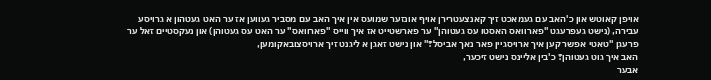אויפן קאוטש און כ'האב עם געמאכט זיך קאנצעטרירן אויף אונזער שמועס אין איך האב עם מסביר געווען אז ער האט געטהון א גרויסע עבירה, (נישט געפרעגט "פארוואס האסטו עס געטוהן" ער פארשטייט אז איך ווייס "פארוואס" ער האט עס געטוהן) און נעקסטיים זאל ער פרעגן "טאטי אפשר קען איך ארויסגיין פאר נאך אביסל?" און נישט זאגן א ליגנט זיך ארויסצובאקומען,
האב איך גוט געטוהן? כ'בין אליינס נישט זיכער,
אבער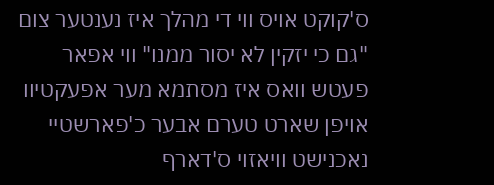ס'קוקט אויס ווי די מהלך איז נענטער צום "גם כי יזקין לא יסור ממנו" ווי אפאר פעטש וואס איז מסתמא מער אפעקטיוו אויפן שארט טערם אבער כ'פארשטיי נאכנישט וויאזוי ס'דארף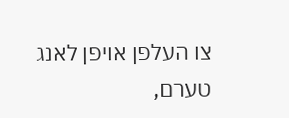צו העלפן אויפן לאנג טערם,